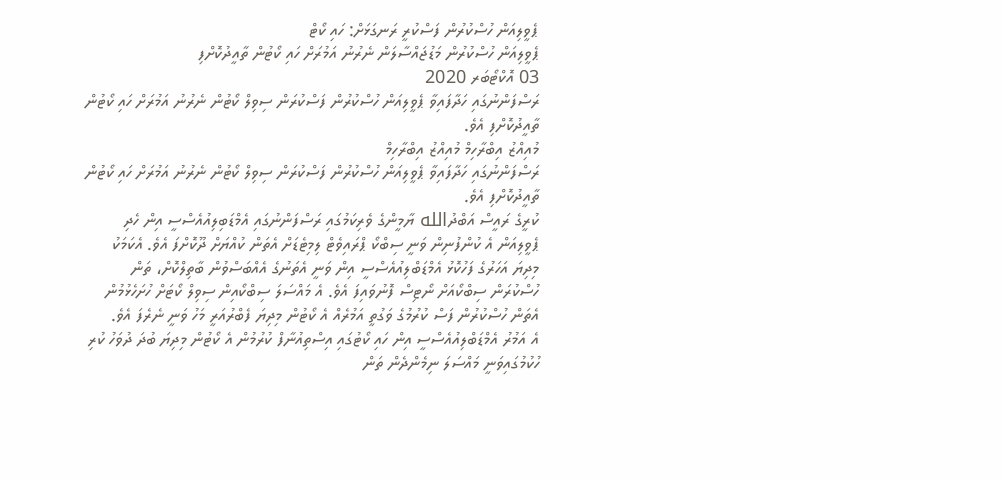ޕެވީލިއަން ހުސްކުރުން ފަސްކުރީ ރަނގަޅަށް: ހައި ކޯޓް
ޕެވީލިއަން ހުސްކުރުން މަޑުޖައްސާލަން ނެރުނު އަމުރަށް ހައި ކޯޓުން ތާއީދުކޮށްފި
03 އޮކްޓޯބަރ 2020
ރަސްފަންނުގައި ހަދާފައިވާ ޕެވީލިއަން ހުސްކުރުން ފަސްކުރަން ސިވިލް ކޯޓުން ނެރުނު އަމުރަށް ހައި ކޯޓުން ތާއީދުކޮށްފި އެވެ.
މުއިއްޒު އިބްރާހިމް މުއިއްޒު އިބްރާހިމް
ރަސްފަންނުގައި ހަދާފައިވާ ޕެވީލިއަން ހުސްކުރުން ފަސްކުރަން ސިވިލް ކޯޓުން ނެރުނު އަމުރަށް ހައި ކޯޓުން ތާއީދުކޮށްފި އެވެ.
ކުރީގެ ރައީސް އަބްދުالله ޔާމީންގެ ވެރިކަމުގައި ރަސްފަންނުގައި އެމްޑަބިލިއުއެސްސީ އިން ހެދި ޕެވީލިއަން އެ ކުންފުނިން ވަނީ ސިބްކޯ ޕްރައިވެޓް ލިމިޓެޑަށް އެތަން ކުއްޔަށް ދޫކޮށްފަ އެވެ. އެކަމަކު މިދިޔަ އަހަރުގެ ފަހުކޮޅު އެމްޑަބްލިއުއެސްސީ އިން ވަނީ އެތަނުގެ އެއްބަސްވުން ބާތިލްކޮށް، ތަން ހުސްކުރަން ސިބްކޯއަށް ނޯޓިސް ފޮނުވައިފަ އެވެ. އެ މައްސަލަ ސިބްކޯއިން ސިވިލް ކޯޓަށް ހުށަހެޅުމުން އެތަން ހުސްކުރުން ފަސް ކުރުމުގެ ވަގުތީ އަމުރެއް އެ ކޯޓުން މިދިޔަ ފެބްރުއަރީ މަހު ވަނީ ނެރެފަ އެވެ.
އެ އަމުރު އެމްޑަބްލިއުއެސްސީ އިން ހައި ކޯޓުގައި އިސްތިއުނާފް ކުރުމުން އެ ކޯޓުން މިދިޔަ ބުދަ ދުވަހު ކުރި ހުކުމުގައިވަނީ މައްސަލަ ނިމެންދެން ތަން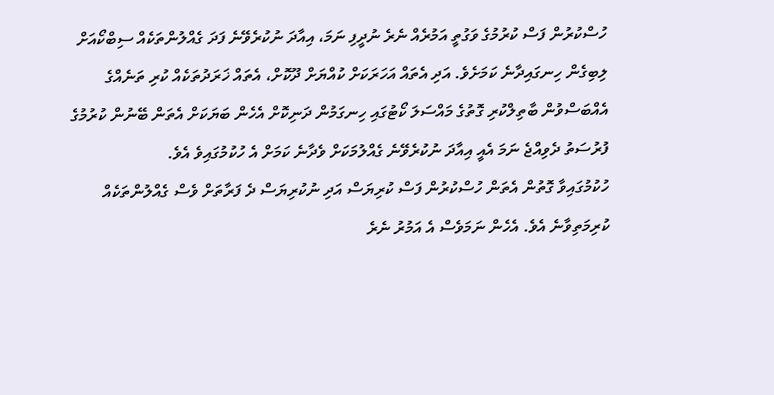ހުސްކުރުން ފަސް ކުރުމުގެ ވަގުތީ އަމުރެއް ނެރެ ނުދީފި ނަމަ، އިއާދަ ނުކުރެވޭނެ ފަދަ ގެއްލުންތަކެއް ސިބްކޯއަށް ލިބިގެން ހިނގައިދާނެ ކަމަށެވެ. އަދި އެތައް އަހަރަކަށް ކުއްޔަށް ދޫކޮށް، އެތައް ޚަރަދުތަކެއް ކުރި ތަނެއްގެ އެއްބަސްވުން ބާތިލްކުރި ގޮތުގެ މައްސަލަ ކޯޓުގައި ހިނގަމުން ދަނިކޮށް އެހެން ބަޔަކަށް އެތަން ބޭނުން ކުރުމުގެ ފުރުސަތު ދެވިއްޖެ ނަމަ އެއީ އިއާދަ ނުކުރެވޭނެ ގެއްލުމަކަށް ވެދާނެ ކަމަށް އެ ހުކުމުގައިވެ އެވެ.
ހުކުމުގައިވާ ގޮތުން އެތަން ހުސްކުރުން ފަސް ކުރިޔަސް އަދި ނުކުރިޔަސް ދެ ފަރާތަށް ވެސް ގެއްލުންތަކެއް ކުރިމަތިވާނެ އެވެ. އެހެން ނަމަވެސް އެ އަމުރު ނެރެ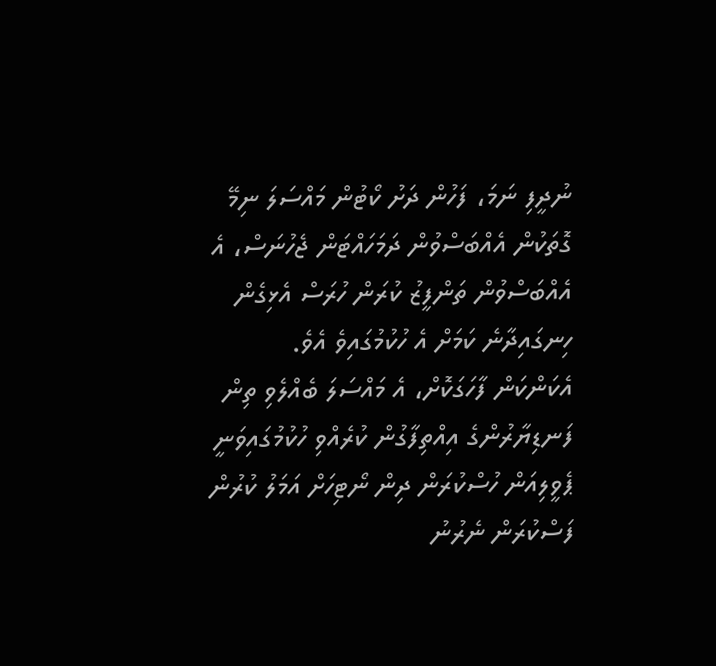ނުދީފި ނަމަ، ފަހުން ދަށު ކޯޓުން މައްސަލަ ނިމޭ ގޮތަކުން އެއްބަސްވުން ދަމަހައްޓަން ޖެހުނަސް، އެ އެއްބަސްވުން ތަންފީޒު ކުރަން ހުރަސް އެޅިގެން ހިނގައިދާނެ ކަމަށް އެ ހުކުމުގައިވެ އެވެ.
އެކަންކަން ފާހަގަކޮށް، އެ މައްސަލަ ބެއްލެވި ތިން ފަނޑިޔާރުންގެ އިއްތިފާގުން ކުރެއްވި ހުކުމުގައިވަނީ ޕެވީލިއަން ހުސްކުރަން ދިން ނޯޓިހަށް އަމަލު ކުރުން ފަސްކުރަން ނެރުނު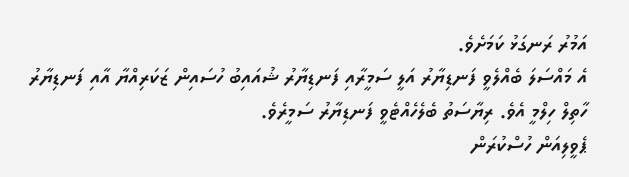އަމުރު ރަނގަޅު ކަމަށެވެ.
އެ މައްސަލަ ބެއްލެވީ ފަނޑިޔާރު އަލީ ސަމީރާއި ފަނޑިޔާރު ޝުއައިބު ހުސައިން ޒަކަރިއްޔާ އާއި ފަނޑިޔާރު ހާތިލް ހިލްމީ އެވެ. ރިޔާސަތު ބެލެހެއްޓެވީ ފަނޑިޔާރު ސަމީރެވެ.
ޕެވީލިއަން ހުސްކުރަން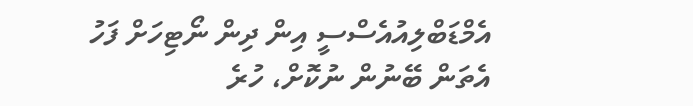އެމްޑަބްލިއުއެސްސީ އިން ދިން ނޯޓިހަށް ފަހު އެތަން ބޭނުން ނުކޮށް، ހުރެ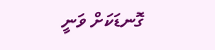ގޮނޑަކަށް ވަނީ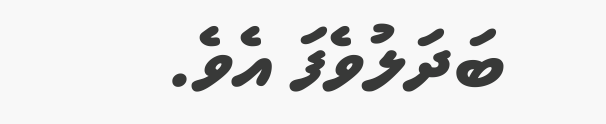ބަދަލުވެފަ އެވެ.